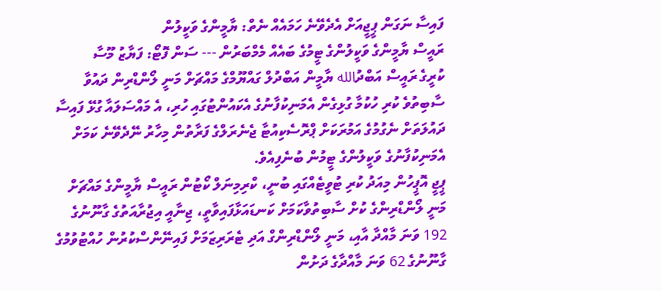ފައިސާ ނަގަން ޕީޖީއަށް އެދެވޭނެ ހަމައެއް ނެތް: ޔާމީންގެ ވަކީލުން
ރައީސް ޔާމީންގެ ވަކީލުންގެ ޓީމުގެ ބައެއް މެމްބަރުން --- ސަން ފޮޓޯ: ފަޔާޒު މޫސާ
ކުރީގެ ރައީސް އަބްދުالله ޔާމީން އަބްދުލް ގައްޔޫމްގެ މައްޗަށް މަނީ ލޯންޑްރިން ދައުވާ ސާބިތުވެ ކުރި ހުކުމާ ގުޅިގެން އެމަނިކުފާނުގެ އެކައުންޓުގައި ހުރި، އެ މައްސަލައާ ގުޅޭ ފައިސާ ދައުލަތަށް ނެގުމުގެ އަމުރަކަށް ޕްރޮސެކިއުޓާ ޖެނެރަލްގެ ފަރާތުން މިހާރު ނޭދެވޭނެ ކަމަށް އެމަނިކުފާނުގެ ވަކީލުންގެ ޓީމުން ބުނެފިއެވެ.
ޕީޖީ އޮޕީހުން މިއަދު ކުރި ޓުވީޓެއްގައި ބުނީ، ކްރިމިނަލް ކޯޓުން ރައީސް ޔާމީންގެ މައްޗަށް މަނީ ލޯންޑްރިންގެ ކުށް ސާބިތުވާކަމަށް ކަނޑައަޅާފައިވާތީ، ޖިނާއީ އިޖުރާއަތުގެ ގާނޫނުގެ 192 ވަނަ މާއްދާ އާއި، މަނީ ލޯންޑްރިންގް އަދި ޓެރަރިޒަމަށް ފައިނޭންސްކުރުން ހުއްޓުވުމުގެ ގާނޫނުގެ 62 ވަނަ މާއްދާގެ ދަށުން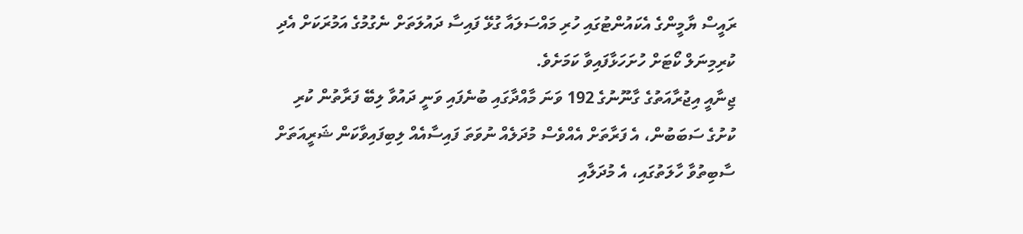ރައީސް ޔާމީންގެ އެކައުންޓުގައި ހުރި މައްސަލައާ ގުޅޭ ފައިސާ ދައުލަތަށް ނެގުމުގެ އަމުރަކަށް އެދި ކުރިމިނަލް ކޯޓަށް ހުށަހަޅާފައިވާ ކަމަށެވެ.
ޖިނާއީ އިޖުރާއަތުގެ ގާނޫނުގެ 192 ވަނަ މާއްދާގައި ބުނެފައި ވަނީ ދައުވާ ލިބޭ ފަރާތުން ކުރި ކުށުގެ ސަބަބުން، އެ ފަރާތަށް އެއްވެސް މުދަލެއް ނުވަތަ ފައިސާއެއް ލިބިފައިވާކަން ޝަރީއަތަށް ސާބިތުވާ ހާލަތުގައި، އެ މުދަލާއި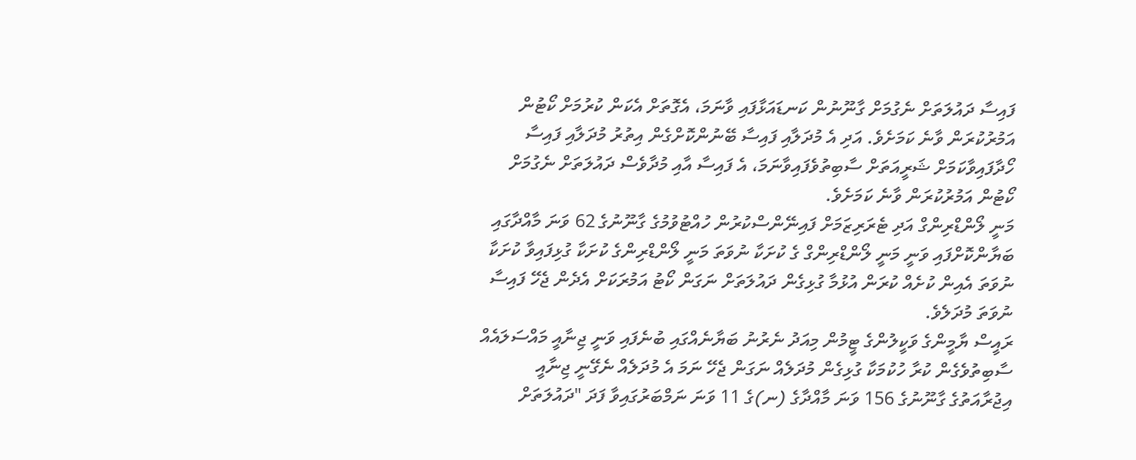ފައިސާ ދައުލަތަށް ނެގުމަށް ގާނޫނުން ކަނޑައަޅާފައި ވާނަމަ، އެގޮތަށް އެކަން ކުރުމަށް ކޯޓުން އަމުރުކުރަން ވާނެ ކަމަށެވެ. އަދި އެ މުދަލާއި ފައިސާ ބޭނުންކޮށްގެން އިތުރު މުދަލާއި ފައިސާ ހޯދާފައިވާކަމަށް ޝަރީއަތަށް ސާބިތުވެފައިވާނަމަ، އެ ފައިސާ އާއި މުދާވެސް ދައުލަތަށް ނެގުމަށް ކޯޓުން އަމުރުކުރަން ވާނެ ކަމަށެވެ.
މަނީ ލޯންޑްރިންގް އަދި ޓެރަރިޒަމަށް ފައިނޭންސްކުރުން ހުއްޓުވުމުގެ ގާނޫނުގެ 62 ވަނަ މާއްދާގައި ބަޔާންކޮށްފައި ވަނީ މަނީ ލޯންޑްރިންގް ގެ ކުށަކާ ނުވަތަ މަނީ ލޯންޑްރިންގެ ކުށަކާ ގުޅިފައިވާ ކުށަކާ ނުވަތަ އެއިން ކުށެއް ކުރަން އުޅުމާ ގުޅިގެން ދައުލަތަށް ނަގަން ކޯޓު އަމުރަކަށް އެދެން ޖެހޭ ފައިސާ ނުވަތަ މުދަލެވެ.
ރައީސް ޔާމީންގެ ވަކީލުންގެ ޓީމުން މިއަދު ނެރުނު ބަޔާނެއްގައި ބުނެފައި ވަނީ ޖިނާއީ މައްސަލައެއް ސާބިތުވެގެން ކުރާ ހުކުމަކާ ގުޅިގެން މުދަލެއް ނަގަން ޖެހޭ ނަމަ އެ މުދަލެއް ނެގޭނީ ޖިނާއީ އިޖުރާއަތުގެ ގާނޫނުގެ 156 ވަނަ މާއްދާގެ (ނ)ގެ 11 ވަނަ ނަމްބަރުގައިވާ ފަދަ "ދައުލަތަށް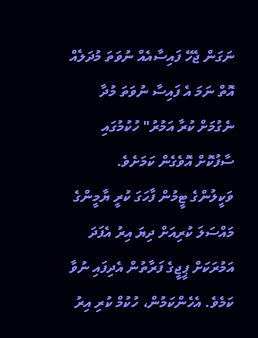ނަގަން ޖެހޭ ފައިސާއެއް ނުވަތަ މުދަލެއް އޮތް ނަމަ އެ ފައިސާ ނުވަތަ މުދާ ނެގުމަށް ކުރާ އަމުރު" ހުކުމުގައި ސާފުކޮށް އޮވެގެން ކަމަށެވެ.
ވަކީލުންގެ ޓީމުން ފާހަގަ ކުރީ ޔާމީންގެ މައްސަލަ ކުރިއަށް ދިޔަ އިރު އެފަދަ އަމުރަކަށް ޕީޖީގެ ފަރާތުން އެދިފައި ނުވާ ކަމެވެ. އެހެންކަމުން، ހުކުމް ކުރި އިރު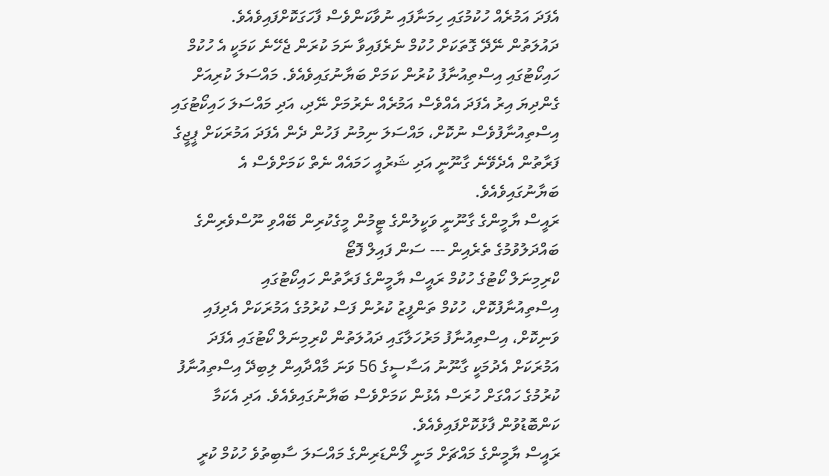އެފަދަ އަމުރެއް ހުކުމުގައި ހިމަނާފައި ނުވާކަންވެސް ފާހަގަކޮށްފައިވެއެވެ.
ދައުލަތުން ނޭދޭ ގޮތަކަށް ހުކުމް ނެރެފައިވާ ނަމަ ކުރަން ޖެހޭނެ ކަމަކީ އެ ހުކުމް ހައިކޯޓުގައި އިސްތިއުނާފު ކުރުން ކަމަށް ބަޔާނުގައިވެއެވެ. މައްސަލަ ކުރިއަށް ގެންދިޔަ އިރު އެފަދަ އެއްވެސް އަމުރެއް ނެރުމަށް ނޭދި، އަދި މައްސަލަ ހައިކޯޓުގައި އިސްތިއުނާފުވެސް ނުކޮށް، މައްސަލަ ނިމުނު ފަހުން ދެން އެފަދަ އަމުރަކަށް ޕީޖީގެ ފަރާތުން އެދެވޭނެ ގާނޫނީ އަދި ޝަރުއީ ހަމައެއް ނެތް ކަމަށްވެސް އެ ބަޔާނުގައިވެއެވެ.
ރައީސް ޔާމީންގެ ގާނޫނީ ވަކީލުންގެ ޓީމުން މީގެކުރިން ބޭއްވި ނޫސްވެރިންގެ ބައްދަލުވުމުގެ ތެރެއިން --- ސަން ފައިލް ފޮޓޯ
ކްރިމިނަލް ކޯޓުގެ ހުކުމް ރައީސް ޔާމީންގެ ފަރާތުން ހައިކޯޓުގައި އިސްތިއުނާފުކޮށް، ހުކުމް ތަންފީޒު ކުރުން ފަސް ކުރުމުގެ އަމުރަކަށް އެދިފައި ވަނިކޮށް، އިސްތިއުނާފު މަރުހަލާގައި ދައުލަތުން ކްރިމިނަލް ކޯޓުގައި އެފަދަ އަމުރަކަށް އެދުމަކީ ގާނޫނު އަސާސީގެ 56 ވަނަ މާއްދާއިން ލިބިދޭ އިސްތިއުނާފު ކުރުމުގެ ހައްގަށް ހުރަސް އެޅުން ކަމަށްވެސް ބަޔާނުގައިވެއެވެ. އަދި އެކަމާ ކަންބޮޑުވުން ފާޅުކޮށްފައިވެއެވެ.
ރައީސް ޔާމީންގެ މައްޗަށް މަނީ ލޯންޑަރިންގެ މައްސަލަ ސާބިތުވެ ހުކުމް ކުރީ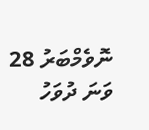ނޮވެމްބަރު 28 ވަނަ ދުވަހު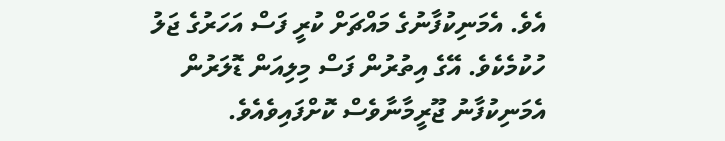އެވެ. އެމަނިކުފާނުގެ މައްޗަށް ކުރީ ފަސް އަހަރުގެ ޖަލު ހުކުމެކެވެ. އޭގެ އިތުރުން ފަސް މިލިއަން ޑޮލަރުން އެމަނިކުފާނު ޖޫރީމާނާވެސް ކޮށްފައިވެއެވެ.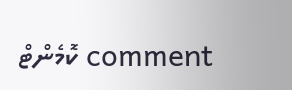comment ކޮމެންޓް